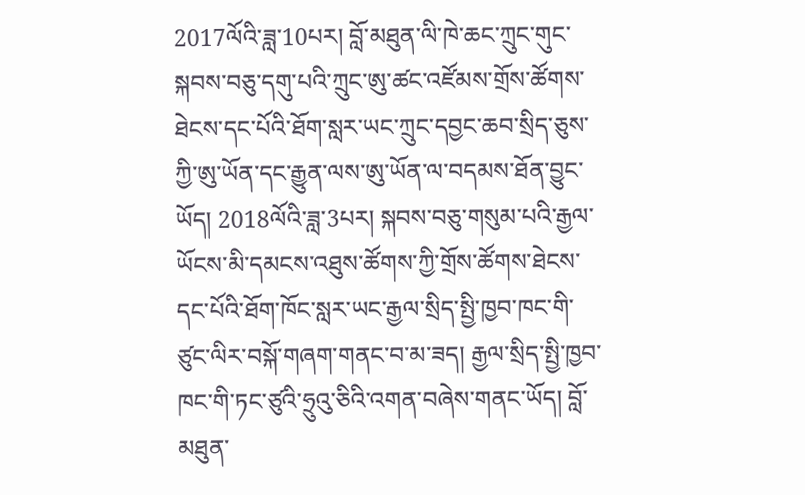2017ལོའི་ཟླ་10པར། བློ་མཐུན་ལི་ཁེ་ཆང་ཀྲུང་གུང་སྐབས་བཅུ་དགུ་པའི་ཀྲུང་ཨུ་ཚང་འཛོམས་གྲོས་ཚོགས་ཐེངས་དང་པོའི་ཐོག་སླར་ཡང་ཀྲུང་དབྱང་ཆབ་སྲིད་ཅུས་ཀྱི་ཨུ་ཡོན་དང་རྒྱུན་ལས་ཨུ་ཡོན་ལ་བདམས་ཐོན་བྱུང་ཡོད། 2018ལོའི་ཟླ་3པར། སྐབས་བཅུ་གསུམ་པའི་རྒྱལ་ཡོངས་མི་དམངས་འཐུས་ཚོགས་ཀྱི་གྲོས་ཚོགས་ཐེངས་དང་པོའི་ཐོག་ཁོང་སླར་ཡང་རྒྱལ་སྲིད་སྤྱི་ཁྱབ་ཁང་གི་ཙུང་ལིར་བསྐོ་གཞག་གནང་བ་མ་ཟད། རྒྱལ་སྲིད་སྤྱི་ཁྱབ་ཁང་གི་ཏང་ཙུའི་ཧྲུའུ་ཅིའི་འགན་བཞེས་གནང་ཡོད། བློ་མཐུན་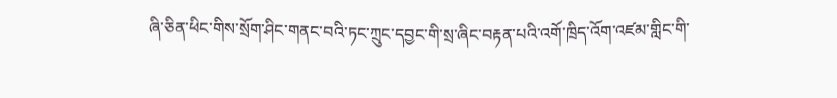ཞི་ཅིན་ཕིང་གིས་སྲོག་ཤིང་གནང་བའི་ཏང་ཀྲུང་དབྱང་གི་སྲ་ཞིང་བརྟན་པའི་འགོ་ཁྲིད་འོག་འཛམ་གླིང་གི་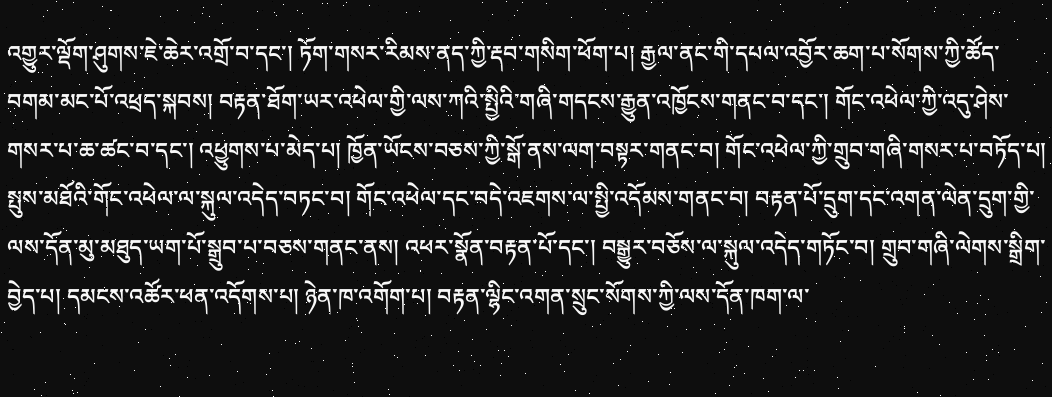འགྱུར་ལྡོག་ཤུགས་ཇེ་ཆེར་འགྲོ་བ་དང་། ཏོག་གསར་རིམས་ནད་ཀྱི་རྡབ་གསིག་ཕོག་པ། རྒྱལ་ནང་གི་དཔལ་འབྱོར་ཆག་པ་སོགས་ཀྱི་ཚོད་བགམ་མང་པོ་འཕྲད་སྐབས། བརྟན་ཐོག་ཡར་འཕེལ་གྱི་ལས་ཀའི་སྤྱིའི་གཞི་གདངས་རྒྱུན་འཁྱོངས་གནང་བ་དང་། གོང་འཕེལ་ཀྱི་འདུ་ཤེས་གསར་པ་ཆ་ཚང་བ་དང་། འཕྱུགས་པ་མེད་པ། ཁྱོན་ཡོངས་བཅས་ཀྱི་སྒོ་ནས་ལག་བསྟར་གནང་བ། གོང་འཕེལ་ཀྱི་གྲུབ་གཞི་གསར་པ་བཏོད་པ། སྤུས་མཐོའི་གོང་འཕེལ་ལ་སྐུལ་འདེད་བཏང་བ། གོང་འཕེལ་དང་བདེ་འཇགས་ལ་སྤྱི་འདོམས་གནང་བ། བརྟན་པོ་དྲུག་དང་འགན་ལེན་དྲུག་གྱི་ལས་དོན་མུ་མཐུད་ཡག་པོ་སྒྲུབ་པ་བཅས་གནང་ནས། འཕར་སྣོན་བརྟན་པོ་དང་། བསྒྱུར་བཅོས་ལ་སྐུལ་འདེད་གཏོང་བ། གྲུབ་གཞི་ལེགས་སྒྲིག་བྱེད་པ། དམངས་འཚོར་ཕན་འདོགས་པ། ཉེན་ཁ་འགོག་པ། བརྟན་ལྷིང་འགན་སྲུང་སོགས་ཀྱི་ལས་དོན་ཁག་ལ་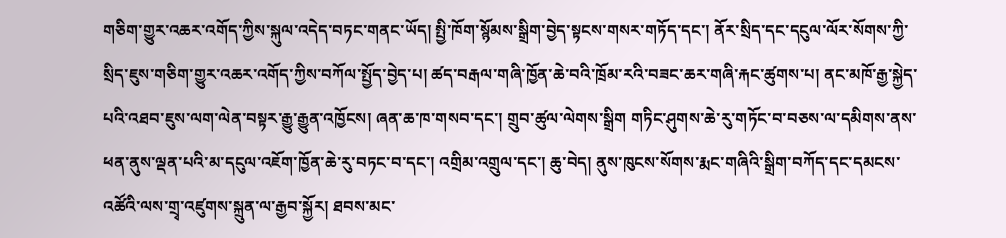གཅིག་གྱུར་འཆར་འགོད་ཀྱིས་སྐུལ་འདེད་བཏང་གནང་ཡོད། སྤྱི་ཁོག་སྙོམས་སྒྲིག་བྱེད་སྟངས་གསར་གཏོད་དང་། ནོར་སྲིད་དང་དངུལ་ལོར་སོགས་ཀྱི་སྲིད་ཇུས་གཅིག་གྱུར་འཆར་འགོད་ཀྱིས་བཀོལ་སྤྱོད་བྱེད་པ། ཚད་བརྒལ་གཞི་ཁྱོན་ཆེ་བའི་ཁྲོམ་རའི་བཟང་ཆར་གཞི་རྐང་ཚུགས་པ། ནང་མཁོ་རྒྱ་སྐྱེད་པའི་འཐབ་ཇུས་ལག་ལེན་བསྟར་རྒྱུ་རྒྱུན་འཁྱོངས། ཞན་ཆ་ཁ་གསབ་དང་། གྲུབ་ཚུལ་ལེགས་སྒྲིག གཏིང་ཤུགས་ཆེ་རུ་གཏོང་བ་བཅས་ལ་དམིགས་ནས་ཕན་ནུས་ལྡན་པའི་མ་དངུལ་འཇོག་ཁྱོན་ཆེ་རུ་བཏང་བ་དང་། འགྲིམ་འགྲུལ་དང་། ཆུ་བེད། ནུས་ཁུངས་སོགས་རྨང་གཞིའི་སྒྲིག་བཀོད་དང་དམངས་འཚོའི་ལས་གྲྭ་འཛུགས་སྐྲུན་ལ་རྒྱབ་སྐྱོར། ཐབས་མང་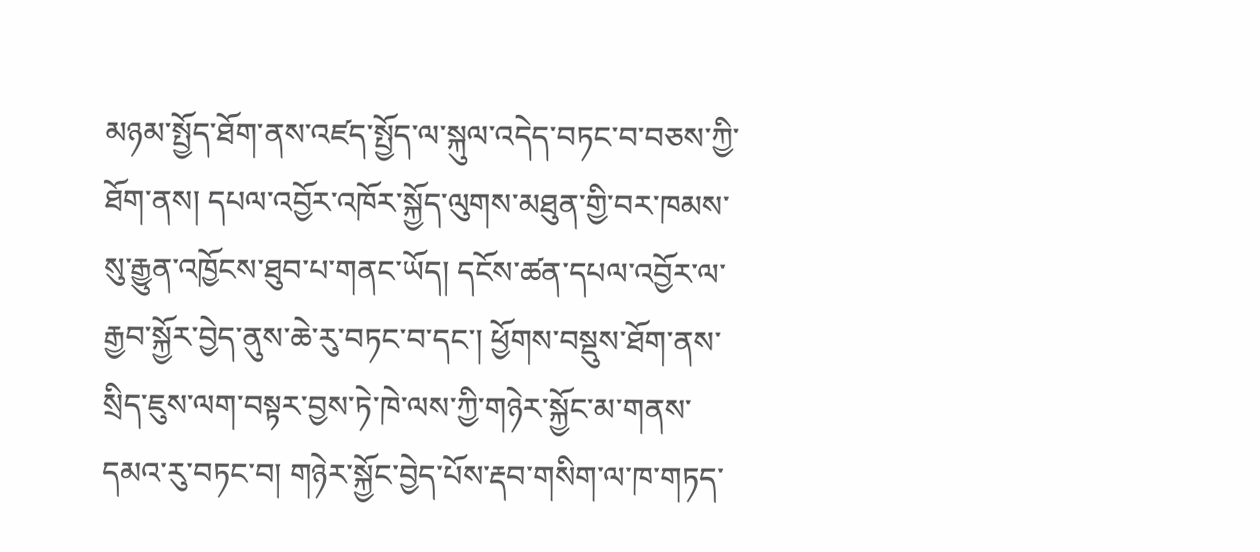མཉམ་སྤྱོད་ཐོག་ནས་འཛད་སྤྱོད་ལ་སྐུལ་འདེད་བཏང་བ་བཅས་ཀྱི་ཐོག་ནས། དཔལ་འབྱོར་འཁོར་སྐྱོད་ལུགས་མཐུན་གྱི་བར་ཁམས་སུ་རྒྱུན་འཁྱོངས་ཐུབ་པ་གནང་ཡོད། དངོས་ཚན་དཔལ་འབྱོར་ལ་རྒྱབ་སྐྱོར་བྱེད་ནུས་ཆེ་རུ་བཏང་བ་དང་། ཕྱོགས་བསྡུས་ཐོག་ནས་སྲིད་ཇུས་ལག་བསྟར་བྱས་ཏེ་ཁེ་ལས་ཀྱི་གཉེར་སྐྱོང་མ་གནས་དམའ་རུ་བཏང་བ། གཉེར་སྐྱོང་བྱེད་པོས་རྡབ་གསིག་ལ་ཁ་གཏད་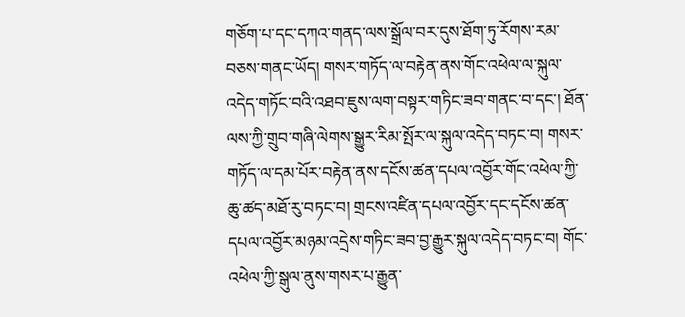གཅོག་པ་དང་དཀའ་གནད་ལས་སྒྲོལ་བར་དུས་ཐོག་ཏུ་རོགས་རམ་བཅས་གནང་ཡོད། གསར་གཏོད་ལ་བརྟེན་ནས་གོང་འཕེལ་ལ་སྐུལ་འདེད་གཏོང་བའི་འཐབ་ཇུས་ལག་བསྟར་གཏིང་ཟབ་གནང་བ་དང་། ཐོན་ལས་ཀྱི་གྲུབ་གཞི་ལེགས་སྒྱུར་རིམ་སྤོར་ལ་སྐུལ་འདེད་བཏང་བ། གསར་གཏོད་ལ་དམ་པོར་བརྟེན་ནས་དངོས་ཚན་དཔལ་འབྱོར་གོང་འཕེལ་ཀྱི་ཆུ་ཚད་མཐོ་རུ་བཏང་བ། གྲངས་འཛིན་དཔལ་འབྱོར་དང་དངོས་ཚན་དཔལ་འབྱོར་མཉམ་འདྲེས་གཏིང་ཟབ་བྱ་རྒྱུར་སྐུལ་འདེད་བཏང་བ། གོང་འཕེལ་ཀྱི་སྒུལ་ནུས་གསར་པ་རྒྱུན་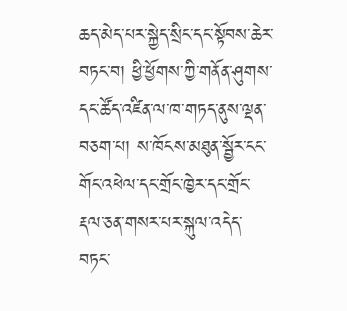ཆད་མེད་པར་སྐྱེད་སྲིང་དང་སྟོབས་ཆེར་བཏང་བ། ཕྱི་ཕྱོགས་ཀྱི་གནོན་ཤུགས་དང་ཚོད་འཛིན་ལ་ཁ་གཏད་ནུས་ལྡན་བཅག་པ། ས་ཁོངས་མཐུན་སྦྱོར་ངང་གོང་འཕེལ་དང་གྲོང་ཁྱེར་དང་གྲོང་རྡལ་ཅན་གསར་པར་སྐུལ་འདེད་བཏང་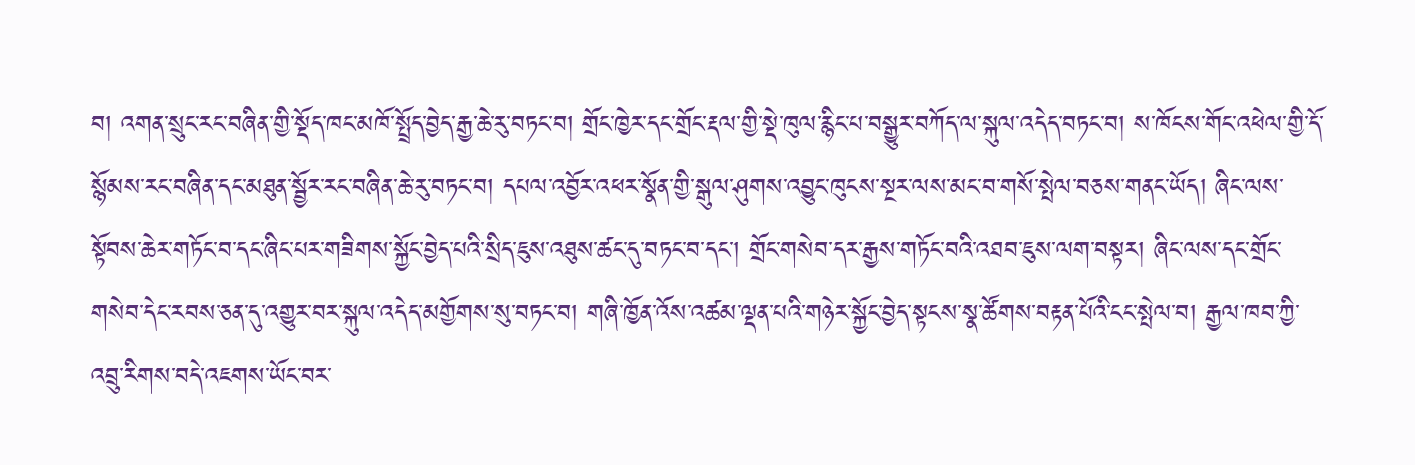བ། འགན་སྲུང་རང་བཞིན་གྱི་སྡོད་ཁང་མཁོ་སྤྲོད་བྱེད་རྒྱ་ཆེ་རུ་བཏང་བ། གྲོང་ཁྱེར་དང་གྲོང་རྡལ་གྱི་སྡེ་ཁུལ་རྙིང་པ་བསྒྱུར་བཀོད་ལ་སྐུལ་འདེད་བཏང་བ། ས་ཁོངས་གོང་འཕེལ་གྱི་དོ་སྙོམས་རང་བཞིན་དང་མཐུན་སྦྱོར་རང་བཞིན་ཆེ་རུ་བཏང་བ། དཔལ་འབྱོར་འཕར་སྣོན་གྱི་སྒུལ་ཤུགས་འབྱུང་ཁུངས་སྔར་ལས་མང་བ་གསོ་སྤེལ་བཅས་གནང་ཡོད། ཞིང་ལས་སྟོབས་ཆེར་གཏོང་བ་དང་ཞིང་པར་གཟིགས་སྐྱོང་བྱེད་པའི་སྲིད་ཇུས་འཐུས་ཚང་དུ་བཏང་བ་དང་། གྲོང་གསེབ་དར་རྒྱས་གཏོང་བའི་འཐབ་ཇུས་ལག་བསྟར། ཞིང་ལས་དང་གྲོང་གསེབ་དེང་རབས་ཅན་དུ་འགྱུར་བར་སྐུལ་འདེད་མགྱོགས་སུ་བཏང་བ། གཞི་ཁྱོན་འོས་འཚམ་ལྡན་པའི་གཉེར་སྐྱོང་བྱེད་སྟངས་སྣ་ཚོགས་བརྟན་པོའི་ངང་སྤེལ་བ། རྒྱལ་ཁབ་ཀྱི་འབྲུ་རིགས་བདེ་འཇགས་ཡོང་བར་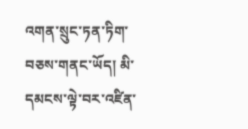འགན་སྲུང་ཏན་ཏིག་བཅས་གནང་ཡོད། མི་དམངས་ལྟེ་བར་འཛིན་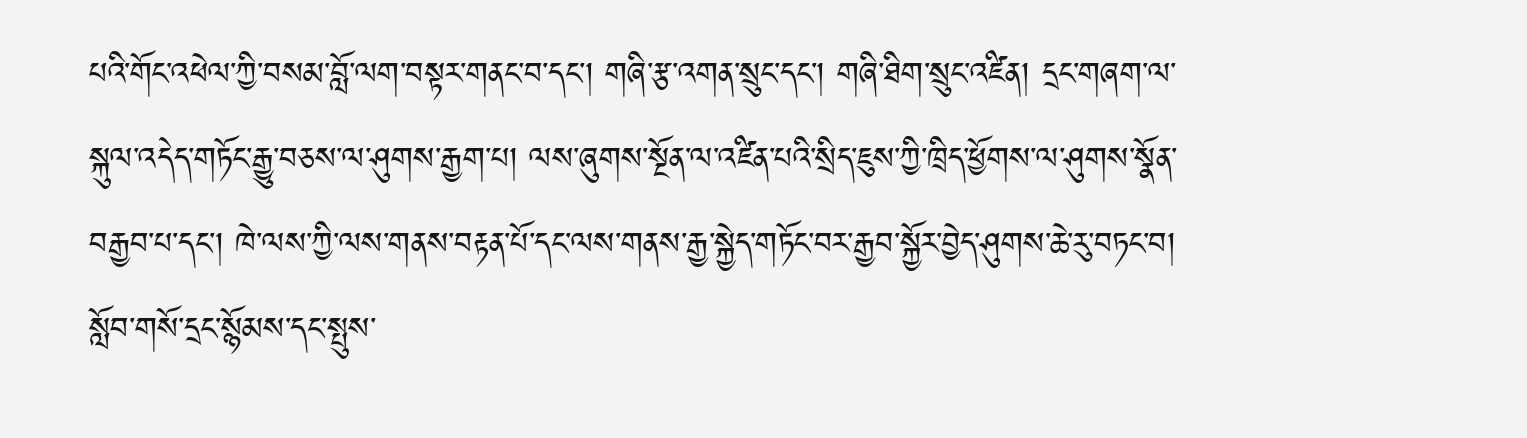པའི་གོང་འཕེལ་ཀྱི་བསམ་བློ་ལག་བསྟར་གནང་བ་དང་། གཞི་རྩ་འགན་སྲུང་དང་། གཞི་ཐིག་སྲུང་འཛིན། དྲང་གཞག་ལ་སྐུལ་འདེད་གཏོང་རྒྱུ་བཅས་ལ་ཤུགས་རྒྱག་པ། ལས་ཞུགས་སྔོན་ལ་འཛིན་པའི་སྲིད་ཇུས་ཀྱི་ཁྲིད་ཕྱོགས་ལ་ཤུགས་སྣོན་བརྒྱབ་པ་དང་། ཁེ་ལས་ཀྱི་ལས་གནས་བརྟན་པོ་དང་ལས་གནས་རྒྱ་སྐྱེད་གཏོང་བར་རྒྱབ་སྐྱོར་བྱེད་ཤུགས་ཆེ་རུ་བཏང་བ། སློབ་གསོ་དྲང་སྙོམས་དང་སྤུས་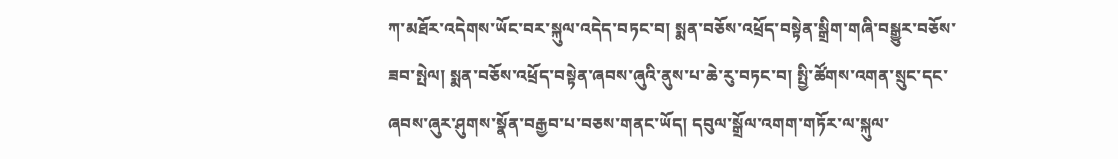ཀ་མཐོར་འདེགས་ཡོང་བར་སྐུལ་འདེད་བཏང་བ། སྨན་བཅོས་འཕྲོད་བསྟེན་སྒྲིག་གཞི་བསྒྱུར་བཅོས་ཟབ་སྤེལ། སྨན་བཅོས་འཕྲོད་བསྟེན་ཞབས་ཞུའི་ནུས་པ་ཆེ་རུ་བཏང་བ། སྤྱི་ཚོགས་འགན་སྲུང་དང་ཞབས་ཞུར་ཤུགས་སྣོན་བརྒྱབ་པ་བཅས་གནང་ཡོད། དབུལ་སྒྲོལ་འགག་གཏོར་ལ་སྐུལ་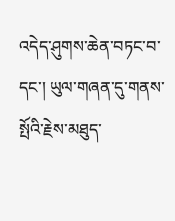འདེད་ཤུགས་ཆེན་བཏང་བ་དང་། ཡུལ་གཞན་དུ་གནས་སྤོའི་རྗེས་མཐུད་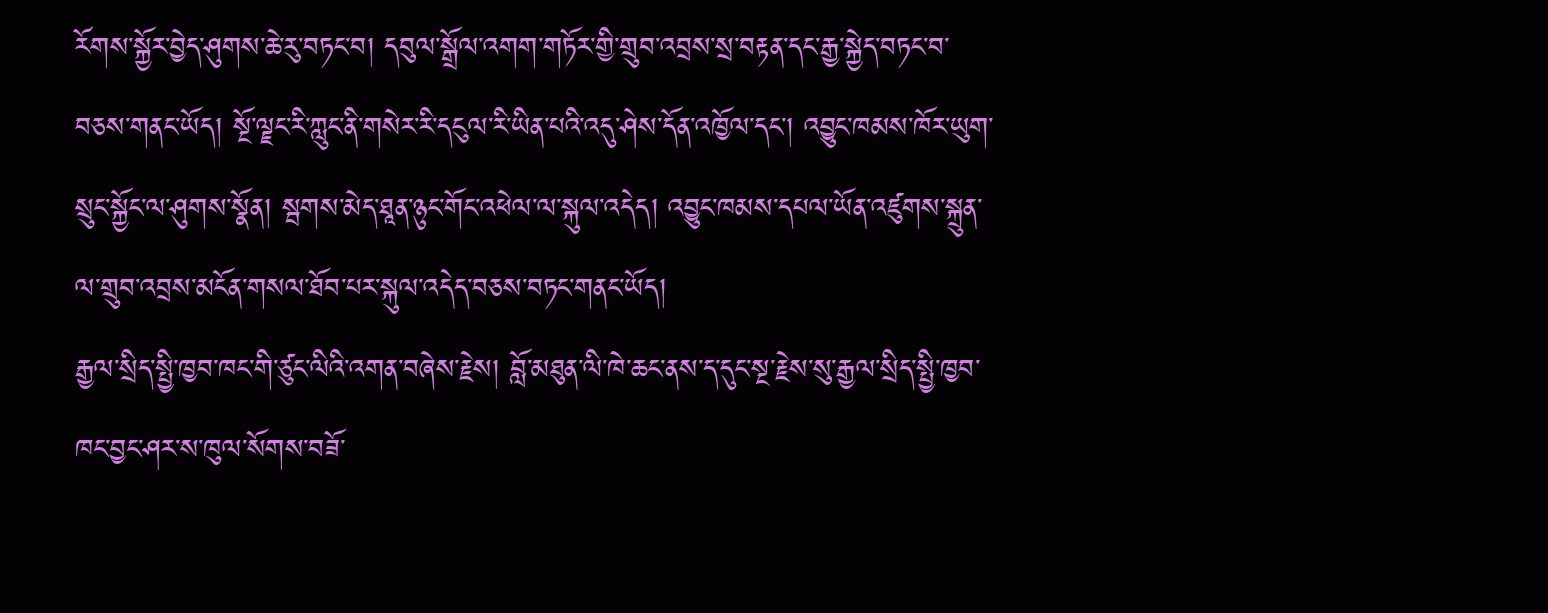རོགས་སྐྱོར་བྱེད་ཤུགས་ཆེ་རུ་བཏང་བ། དབུལ་སྒྲོལ་འགག་གཏོར་གྱི་གྲུབ་འབྲས་སྲ་བརྟན་དང་རྒྱ་སྐྱེད་བཏང་བ་བཅས་གནང་ཡོད། སྔོ་ལྗང་རི་ཀླུང་ནི་གསེར་རི་དངུལ་རི་ཡིན་པའི་འདུ་ཤེས་དོན་འཁྱོལ་དང་། འབྱུང་ཁམས་ཁོར་ཡུག་སྲུང་སྐྱོང་ལ་ཤུགས་སྣོན། སྦགས་མེད་ཐཱན་ཉུང་གོང་འཕེལ་ལ་སྐུལ་འདེད། འབྱུང་ཁམས་དཔལ་ཡོན་འཛུགས་སྐྲུན་ལ་གྲུབ་འབྲས་མངོན་གསལ་ཐོབ་པར་སྐུལ་འདེད་བཅས་བཏང་གནང་ཡོད།
རྒྱལ་སྲིད་སྤྱི་ཁྱབ་ཁང་གི་ཙུང་ལིའི་འགན་བཞེས་རྗེས། བློ་མཐུན་ལི་ཁེ་ཆང་ནས་ད་དུང་སྔ་རྗེས་སུ་རྒྱལ་སྲིད་སྤྱི་ཁྱབ་ཁང་བྱང་ཤར་ས་ཁུལ་སོགས་བཟོ་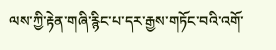ལས་ཀྱི་རྟེན་གཞི་རྙིང་པ་དར་རྒྱས་གཏོང་བའི་འགོ་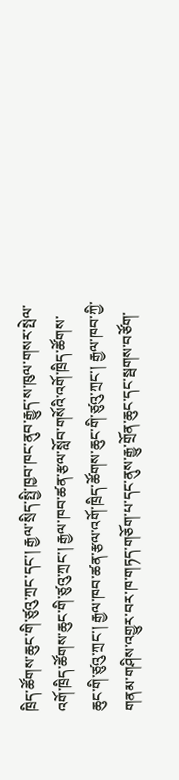ཁྲིད་ཚོགས་ཆུང་གི་ཙུའུ་ཀྲང་དང་། རྒྱལ་སྲིད་སྤྱི་ཁྱབ་ཁང་ནུབ་རྒྱུད་ས་ཁུལ་གསར་སྤེལ་འགོ་ཁྲིད་ཚོགས་ཆུང་གི་ཙུའུ་ཀྲང་། རྒྱལ་ཁབ་ཚན་རྩལ་སློབ་གསོའི་འགོ་ཁྲིད་ཚོགས་ཆུང་གི་ཙུའུ་ཀྲང་། རྒྱལ་ཁབ་ཚན་རྩལ་འགོ་ཁྲིད་ཚོགས་ཆུང་གི་ཙུའུ་ཀྲང་། རྒྱལ་ཁབ་ཀྱི་གནམ་གཤིས་འགྱུར་བར་ཁ་གཏད་གཅོག་པ་དང་ནུས་རྒྱུ་གྲོན་ཆུང་དང་སྦགས་བཙོག་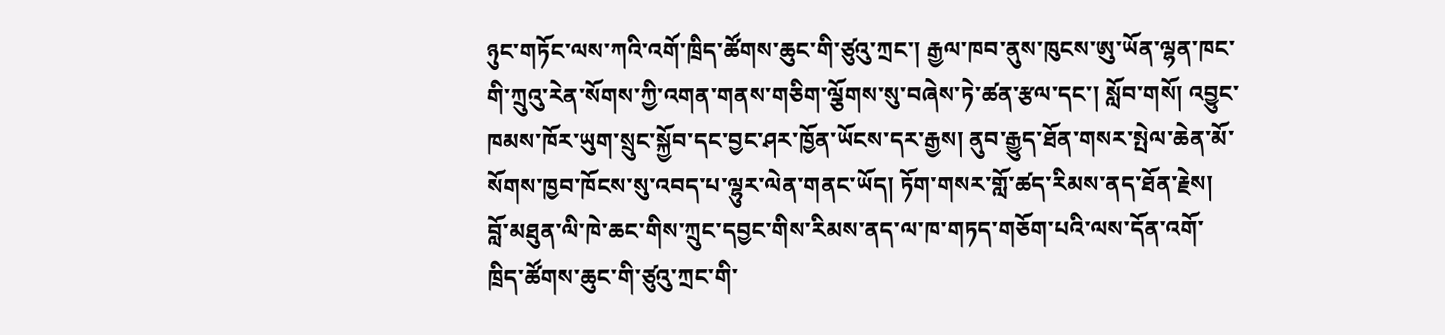ཉུང་གཏོང་ལས་ཀའི་འགོ་ཁྲིད་ཚོགས་ཆུང་གི་ཙུའུ་ཀྲང་། རྒྱལ་ཁབ་ནུས་ཁུངས་ཨུ་ཡོན་ལྷན་ཁང་གི་ཀྲུའུ་རེན་སོགས་ཀྱི་འགན་གནས་གཅིག་ལྕོགས་སུ་བཞེས་ཏེ་ཚན་རྩལ་དང་། སློབ་གསོ། འབྱུང་ཁམས་ཁོར་ཡུག་སྲུང་སྐྱོབ་དང་བྱང་ཤར་ཁྱོན་ཡོངས་དར་རྒྱས། ནུབ་རྒྱུད་ཐོན་གསར་སྤེལ་ཆེན་མོ་སོགས་ཁྱབ་ཁོངས་སུ་འབད་པ་ལྷུར་ལེན་གནང་ཡོད། ཏོག་གསར་གློ་ཚད་རིམས་ནད་ཐོན་རྗེས། བློ་མཐུན་ལི་ཁེ་ཆང་གིས་ཀྲུང་དབྱང་གིས་རིམས་ནད་ལ་ཁ་གཏད་གཅོག་པའི་ལས་དོན་འགོ་ཁྲིད་ཚོགས་ཆུང་གི་ཙུའུ་ཀྲང་གི་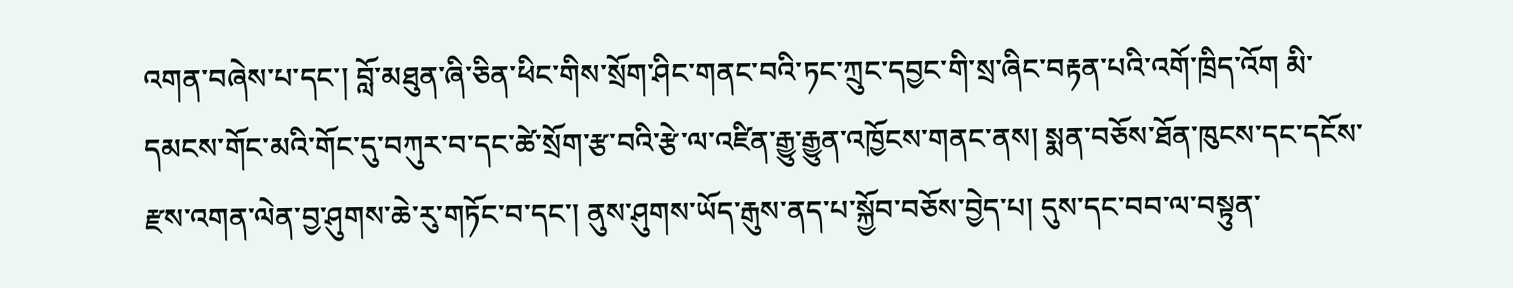འགན་བཞེས་པ་དང་། བློ་མཐུན་ཞི་ཅིན་ཕིང་གིས་སྲོག་ཤིང་གནང་བའི་ཏང་ཀྲུང་དབྱང་གི་སྲ་ཞིང་བརྟན་པའི་འགོ་ཁྲིད་འོག མི་དམངས་གོང་མའི་གོང་དུ་བཀུར་བ་དང་ཚེ་སྲོག་རྩ་བའི་རྩེ་ལ་འཛིན་རྒྱུ་རྒྱུན་འཁྱོངས་གནང་ནས། སྨན་བཅོས་ཐོན་ཁུངས་དང་དངོས་རྫས་འགན་ལེན་བྱ་ཤུགས་ཆེ་རུ་གཏོང་བ་དང་། ནུས་ཤུགས་ཡོད་རྒུས་ནད་པ་སྐྱོབ་བཅོས་བྱེད་པ། དུས་དང་བབ་ལ་བསྟུན་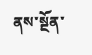ནས་སྔོན་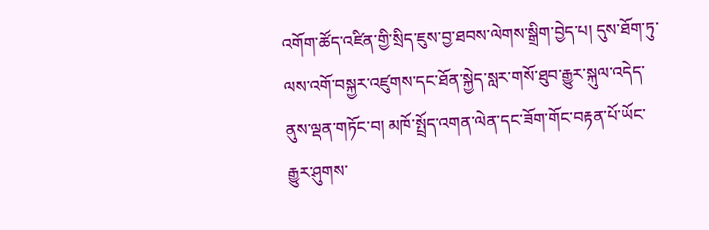འགོག་ཚོད་འཛིན་གྱི་སྲིད་ཇུས་བྱ་ཐབས་ལེགས་སྒྲིག་བྱེད་པ། དུས་ཐོག་ཏུ་ལས་འགོ་བསྐྱར་འཛུགས་དང་ཐོན་སྐྱེད་སླར་གསོ་ཐུབ་རྒྱུར་སྐུལ་འདེད་ནུས་ལྡན་གཏོང་བ། མཁོ་སྤྲོད་འགན་ལེན་དང་ཟོག་གོང་བརྟན་པོ་ཡོང་རྒྱུར་ཤུགས་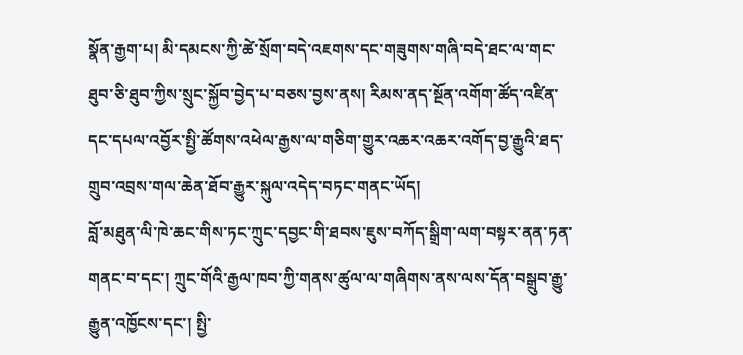སྣོན་རྒྱག་པ། མི་དམངས་ཀྱི་ཚེ་སྲོག་བདེ་འཇགས་དང་གཟུགས་གཞི་བདེ་ཐང་ལ་གང་ཐུབ་ཅི་ཐུབ་ཀྱིས་སྲུང་སྐྱོབ་བྱེད་པ་བཅས་བྱས་ནས། རིམས་ནད་སྔོན་འགོག་ཚོད་འཛིན་དང་དཔལ་འབྱོར་སྤྱི་ཚོགས་འཕེལ་རྒྱས་ལ་གཅིག་གྱུར་འཆར་འཆར་འགོད་བྱ་རྒྱུའི་ཐད་གྲུབ་འབྲས་གལ་ཆེན་ཐོབ་རྒྱུར་སྐུལ་འདེད་བཏང་གནང་ཡོད།
བློ་མཐུན་ལི་ཁེ་ཆང་གིས་ཏང་ཀྲུང་དབྱང་གི་ཐབས་ཇུས་བཀོད་སྒྲིག་ལག་བསྟར་ནན་ཏན་གནང་བ་དང་། ཀྲུང་གོའི་རྒྱལ་ཁབ་ཀྱི་གནས་ཚུལ་ལ་གཞིགས་ནས་ལས་དོན་བསྒྲུབ་རྒྱུ་རྒྱུན་འཁྱོངས་དང་། སྤྱི་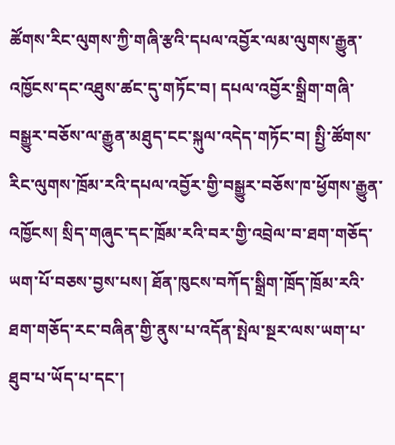ཚོགས་རིང་ལུགས་ཀྱི་གཞི་རྩའི་དཔལ་འབྱོར་ལམ་ལུགས་རྒྱུན་འཁྱོངས་དང་འཐུས་ཚང་དུ་གཏོང་བ། དཔལ་འབྱོར་སྒྲིག་གཞི་བསྒྱུར་བཅོས་ལ་རྒྱུན་མཐུད་ངང་སྐུལ་འདེད་གཏོང་བ། སྤྱི་ཚོགས་རིང་ལུགས་ཁྲོམ་རའི་དཔལ་འབྱོར་གྱི་བསྒྱུར་བཅོས་ཁ་ཕྱོགས་རྒྱུན་འཁྱོངས། སྲིད་གཞུང་དང་ཁྲོམ་རའི་བར་གྱི་འབྲེལ་བ་ཐག་གཅོད་ཡག་པོ་བཅས་བྱས་པས། ཐོན་ཁུངས་བཀོད་སྒྲིག་ཁྲོད་ཁྲོམ་རའི་ཐག་གཅོད་རང་བཞིན་གྱི་ནུས་པ་འདོན་སྤེལ་སྔར་ལས་ཡག་པ་ཐུབ་པ་ཡོད་པ་དང་།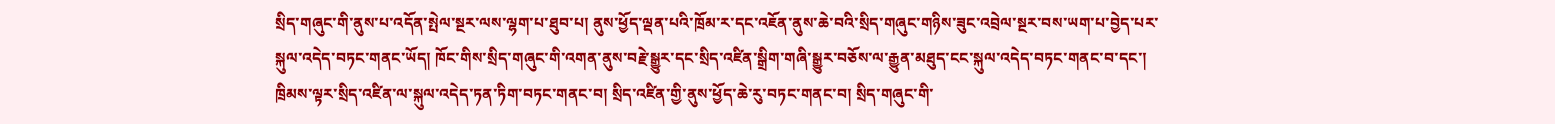སྲིད་གཞུང་གི་ནུས་པ་འདོན་སྤེལ་སྔར་ལས་ལྷག་པ་ཐུབ་པ། ནུས་ཕྱོད་ལྡན་པའི་ཁྲོམ་ར་དང་འཇོན་ནུས་ཆེ་བའི་སྲིད་གཞུང་གཉིས་ཟུང་འབྲེལ་སྔར་བས་ཡག་པ་བྱེད་པར་སྐུལ་འདེད་བཏང་གནང་ཡོད། ཁོང་གིས་སྲིད་གཞུང་གི་འགན་ནུས་བརྗེ་སྒྱུར་དང་སྲིད་འཛིན་སྒྲིག་གཞི་སྒྱུར་བཅོས་ལ་རྒྱུན་མཐུད་ངང་སྐུལ་འདེད་བཏང་གནང་བ་དང་། ཁྲིམས་ལྟར་སྲིད་འཛིན་ལ་སྐུལ་འདེད་ཏན་ཏིག་བཏང་གནང་བ། སྲིད་འཛིན་གྱི་ནུས་ཕྱོད་ཆེ་རུ་བཏང་གནང་བ། སྲིད་གཞུང་གི་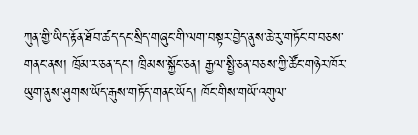ཀུན་གྱི་ཡིད་རྟོན་ཐོབ་ཚད་དང་སྲིད་གཞུང་གི་ལག་བསྟར་བྱེད་ནུས་ཆེ་རུ་གཏོང་བ་བཅས་གནང་ནས། ཁྲོམ་ར་ཅན་དང་། ཁྲིམས་སྐྱོང་ཅན། རྒྱལ་སྤྱི་ཅན་བཅས་ཀྱི་ཚོང་གཉེར་ཁོར་ཡུག་ནུས་ཤུགས་ཡོད་རྒུས་གཏོད་གནང་ཡོད། ཁོང་གིས་གཡོ་འགུལ་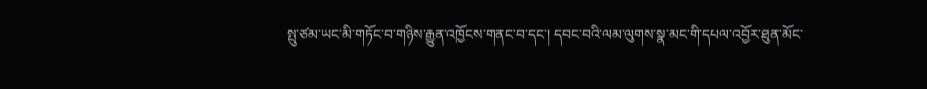སྤུ་ཙམ་ཡང་མི་གཏོང་བ་གཉིས་རྒྱུན་འཁྱོངས་གནང་བ་དང་། དབང་བའི་ལམ་ལུགས་སྣ་མང་གི་དཔལ་འབྱོར་ཐུན་མོང་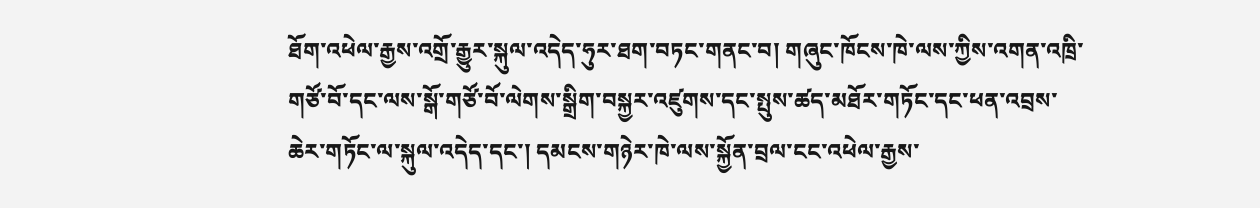ཐོག་འཕེལ་རྒྱས་འགྲོ་རྒྱུར་སྐུལ་འདེད་ཧུར་ཐག་བཏང་གནང་བ། གཞུང་ཁོངས་ཁེ་ལས་ཀྱིས་འགན་འཁྲི་གཙོ་བོ་དང་ལས་སྒོ་གཙོ་བོ་ལེགས་སྒྲིག་བསྐྱར་འཛུགས་དང་སྤུས་ཚད་མཐོར་གཏོང་དང་ཕན་འབྲས་ཆེར་གཏོང་ལ་སྐུལ་འདེད་དང་། དམངས་གཉེར་ཁེ་ལས་སྐྱོན་བྲལ་ངང་འཕེལ་རྒྱས་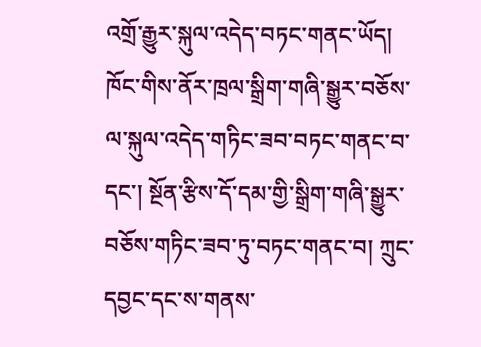འགྲོ་རྒྱུར་སྐུལ་འདེད་བཏང་གནང་ཡོད། ཁོང་གིས་ནོར་ཁྲལ་སྒྲིག་གཞི་སྒྱུར་བཅོས་ལ་སྐུལ་འདེད་གཏིང་ཟབ་བཏང་གནང་བ་དང་། སྔོན་རྩིས་དོ་དམ་གྱི་སྒྲིག་གཞི་སྒྱུར་བཅོས་གཏིང་ཟབ་ཏུ་བཏང་གནང་བ། ཀྲུང་དབྱང་དང་ས་གནས་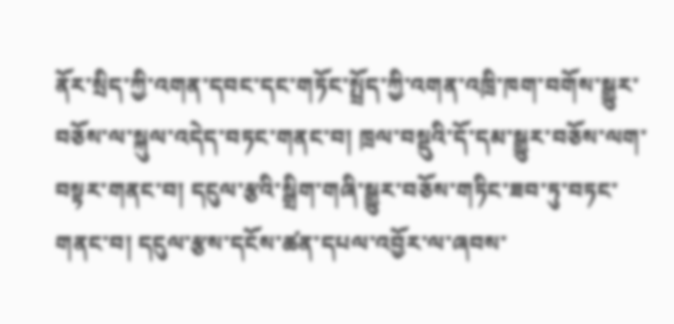ནོར་སྲིད་ཀྱི་འགན་དབང་དང་གཏོང་སྤྲོད་ཀྱི་འགན་འཁྲི་ཁག་བགོས་སྒྱུར་བཅོས་ལ་སྐུལ་འདེད་བཏང་གནང་བ། ཁྲལ་བསྡུའི་དོ་དམ་སྒྱུར་བཅོས་ལག་བསྟར་གནང་བ། དངུལ་རྩའི་སྒྲིག་གཞི་སྒྱུར་བཅོས་གཏིང་ཟབ་ཏུ་བཏང་གནང་བ། དངུལ་རྩས་དངོས་ཚན་དཔལ་འབྱོར་ལ་ཞབས་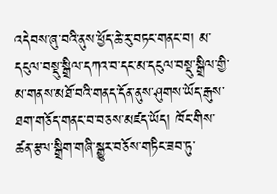འདེབས་ཞུ་བའི་ནུས་ཕྱོད་ཆེ་རུ་བཏང་གནང་བ། མ་དངུལ་བསྡུ་སྒྲིལ་དཀའ་བ་དང་མ་དངུལ་བསྡུ་སྒྲིལ་གྱི་མ་གནས་མཐོ་བའི་གནད་དོན་ནུས་ཤུགས་ཡོད་རྒུས་ཐག་གཅོད་གནང་བ་བཅས་མཛད་ཡོད། ཁོང་གིས་ཚན་རྩལ་སྒྲིག་གཞི་སྒྱུར་བཅོས་གཏིང་ཟབ་ཏུ་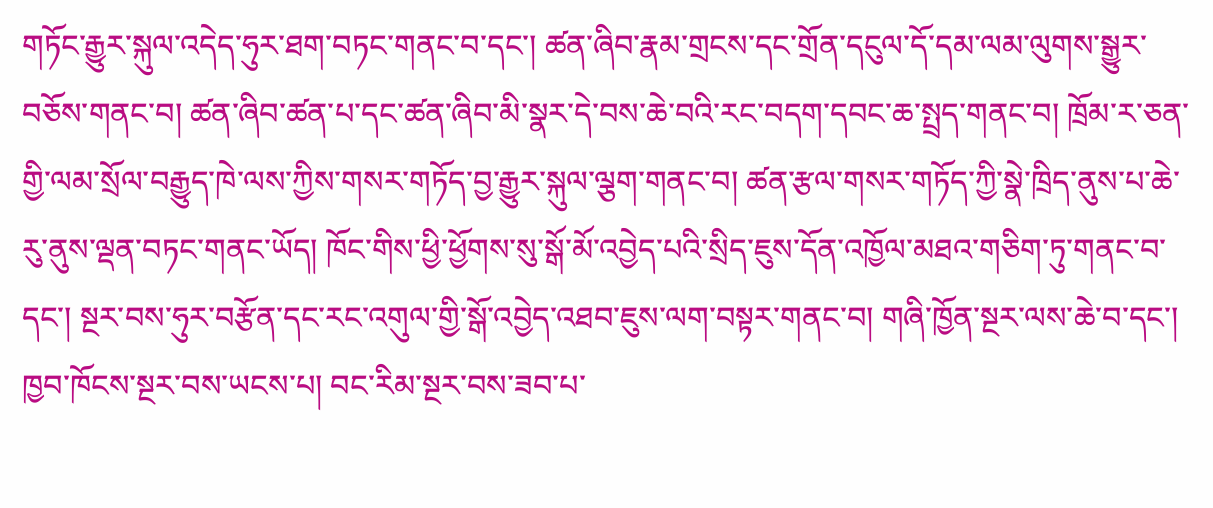གཏོང་རྒྱུར་སྐུལ་འདེད་ཧུར་ཐག་བཏང་གནང་བ་དང་། ཚན་ཞིབ་རྣམ་གྲངས་དང་གྲོན་དངུལ་དོ་དམ་ལམ་ལུགས་སྒྱུར་བཅོས་གནང་བ། ཚན་ཞིབ་ཚན་པ་དང་ཚན་ཞིབ་མི་སྣར་དེ་བས་ཆེ་བའི་རང་བདག་དབང་ཆ་སྤྲད་གནང་བ། ཁྲོམ་ར་ཅན་གྱི་ལམ་སྲོལ་བརྒྱུད་ཁེ་ལས་ཀྱིས་གསར་གཏོད་བྱ་རྒྱུར་སྐུལ་ལྕག་གནང་བ། ཚན་རྩལ་གསར་གཏོད་ཀྱི་སྣེ་ཁྲིད་ནུས་པ་ཆེ་རུ་ནུས་ལྡན་བཏང་གནང་ཡོད། ཁོང་གིས་ཕྱི་ཕྱོགས་སུ་སྒོ་མོ་འབྱེད་པའི་སྲིད་ཇུས་དོན་འཁྱོལ་མཐའ་གཅིག་ཏུ་གནང་བ་དང་། སྔར་བས་ཧུར་བརྩོན་དང་རང་འགུལ་གྱི་སྒོ་འབྱེད་འཐབ་ཇུས་ལག་བསྟར་གནང་བ། གཞི་ཁྱོན་སྔར་ལས་ཆེ་བ་དང་། ཁྱབ་ཁོངས་སྔར་བས་ཡངས་པ། བང་རིམ་སྔར་བས་ཟབ་པ་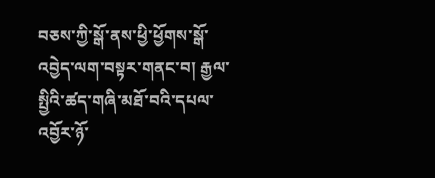བཅས་ཀྱི་སྒོ་ནས་ཕྱི་ཕྱོགས་སྒོ་འབྱེད་ལག་བསྟར་གནང་བ། རྒྱལ་སྤྱིའི་ཚད་གཞི་མཐོ་བའི་དཔལ་འབྱོར་ཉོ་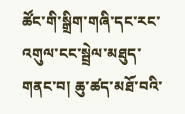ཚོང་གི་སྒྲིག་གཞི་དང་རང་འགུལ་ངང་སྦྲེལ་མཐུད་གནང་བ། ཆུ་ཚད་མཐོ་བའི་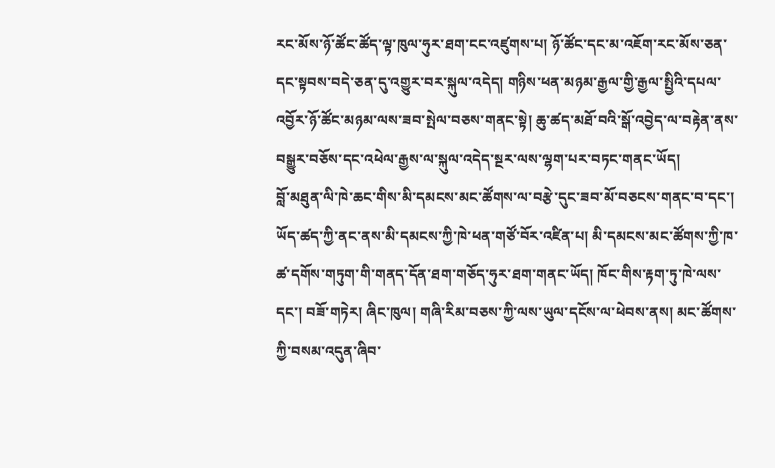རང་མོས་ཉོ་ཚོང་ཚོད་ལྟ་ཁུལ་ཧུར་ཐག་ངང་འཛུགས་པ། ཉོ་ཚོང་དང་མ་འཇོག་རང་མོས་ཅན་དང་སྟབས་བདེ་ཅན་དུ་འགྱུར་བར་སྐུལ་འདེད། གཉིས་ཕན་མཉམ་རྒྱལ་གྱི་རྒྱལ་སྤྱིའི་དཔལ་འབྱོར་ཉོ་ཚོང་མཉམ་ལས་ཟབ་སྤེལ་བཅས་གནང་སྟེ། ཆུ་ཚད་མཐོ་བའི་སྒོ་འབྱེད་ལ་བརྟེན་ནས་བསྒྱུར་བཅོས་དང་འཕེལ་རྒྱས་ལ་སྐུལ་འདེད་སྔར་ལས་ལྷག་པར་བཏང་གནང་ཡོད།
བློ་མཐུན་ལི་ཁེ་ཆང་གིས་མི་དམངས་མང་ཚོགས་ལ་བརྩེ་དུང་ཟབ་མོ་བཅངས་གནང་བ་དང་། ཡོད་ཚད་ཀྱི་ནང་ནས་མི་དམངས་ཀྱི་ཁེ་ཕན་གཙོ་བོར་འཛིན་པ། མི་དམངས་མང་ཚོགས་ཀྱི་ཁ་ཚ་དགོས་གཏུག་གི་གནད་དོན་ཐག་གཅོད་ཧུར་ཐག་གནང་ཡོད། ཁོང་གིས་རྟག་ཏུ་ཁེ་ལས་དང་། བཟོ་གཏེར། ཞིང་ཁུལ། གཞི་རིམ་བཅས་ཀྱི་ལས་ཡུལ་དངོས་ལ་ཕེབས་ནས། མང་ཚོགས་ཀྱི་བསམ་འདུན་ཞིབ་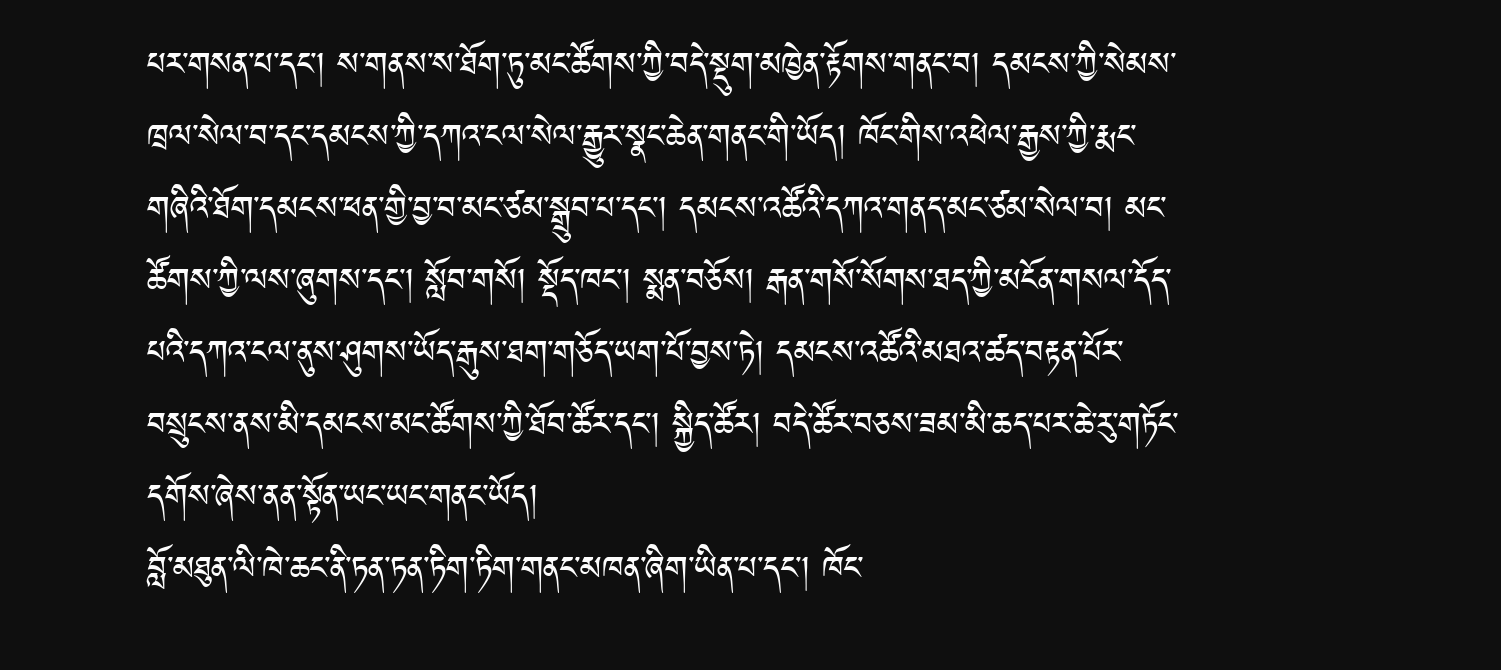པར་གསན་པ་དང་། ས་གནས་ས་ཐོག་ཏུ་མང་ཚོགས་ཀྱི་བདེ་སྡུག་མཁྱེན་རྟོགས་གནང་བ། དམངས་ཀྱི་སེམས་ཁྲལ་སེལ་བ་དང་དམངས་ཀྱི་དཀའ་ངལ་སེལ་རྒྱུར་སྣང་ཆེན་གནང་གི་ཡོད། ཁོང་གིས་འཕེལ་རྒྱས་ཀྱི་རྨང་གཞིའི་ཐོག་དམངས་ཕན་གྱི་བྱ་བ་མང་ཙམ་སྒྲུབ་པ་དང་། དམངས་འཚོའི་དཀའ་གནད་མང་ཙམ་སེལ་བ། མང་ཚོགས་ཀྱི་ལས་ཞུགས་དང་། སློབ་གསོ། སྡོད་ཁང་། སྨན་བཅོས། རྒན་གསོ་སོགས་ཐད་ཀྱི་མངོན་གསལ་དོད་པའི་དཀའ་ངལ་ནུས་ཤུགས་ཡོད་རྒུས་ཐག་གཅོད་ཡག་པོ་བྱས་ཏེ། དམངས་འཚོའི་མཐའ་ཚད་བརྟན་པོར་བསྲུངས་ནས་མི་དམངས་མང་ཚོགས་ཀྱི་ཐོབ་ཚོར་དང་། སྐྱིད་ཚོར། བདེ་ཚོར་བཅས་ཟམ་མི་ཆད་པར་ཆེ་རུ་གཏོང་དགོས་ཞེས་ནན་སྟོན་ཡང་ཡང་གནང་ཡོད།
བློ་མཐུན་ལི་ཁེ་ཆང་ནི་ཏན་ཏན་ཏིག་ཏིག་གནང་མཁན་ཞིག་ཡིན་པ་དང་། ཁོང་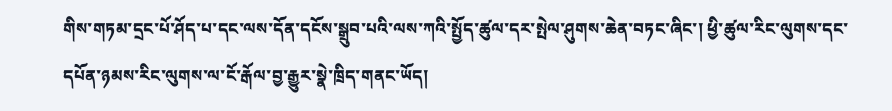གིས་གཏམ་དྲང་པོ་ཤོད་པ་དང་ལས་དོན་དངོས་སྒྲུབ་པའི་ལས་ཀའི་སྤྱོད་ཚུལ་དར་སྤེལ་ཤུགས་ཆེན་བཏང་ཞིང་། ཕྱི་ཚུལ་རིང་ལུགས་དང་དཔོན་ཉམས་རིང་ལུགས་ལ་ངོ་རྒོལ་བྱ་རྒྱུར་སྣེ་ཁྲིད་གནང་ཡོད།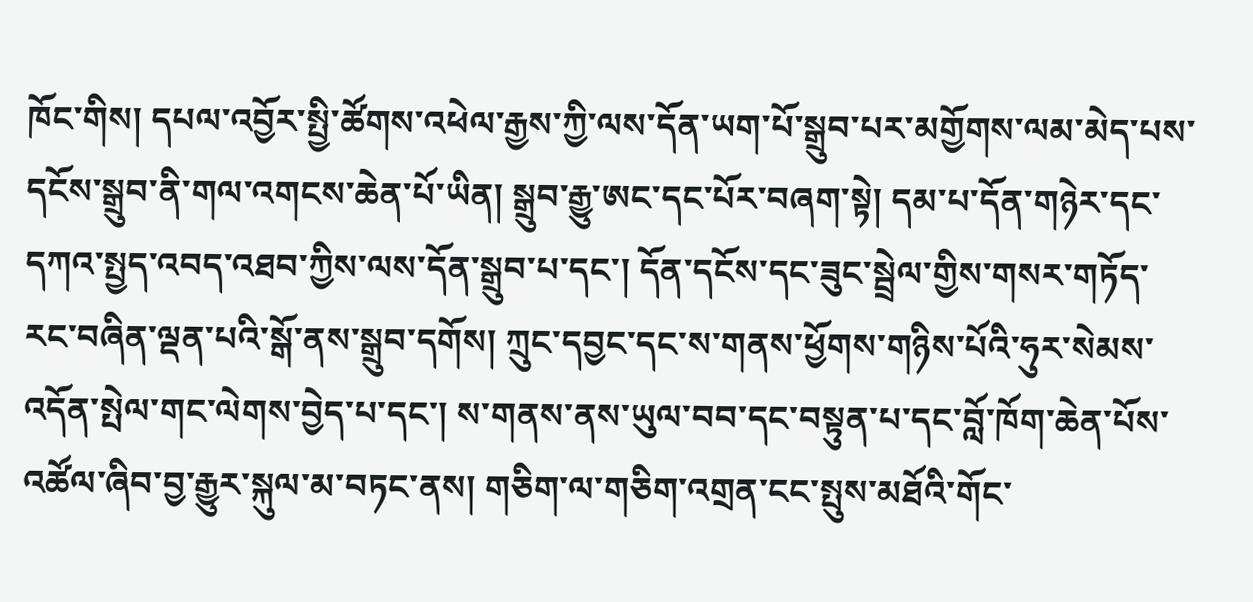ཁོང་གིས། དཔལ་འབྱོར་སྤྱི་ཚོགས་འཕེལ་རྒྱས་ཀྱི་ལས་དོན་ཡག་པོ་སྒྲུབ་པར་མགྱོགས་ལམ་མེད་པས་དངོས་སྒྲུབ་ནི་གལ་འགངས་ཆེན་པོ་ཡིན། སྒྲུབ་རྒྱུ་ཨང་དང་པོར་བཞག་སྟེ། དམ་པ་དོན་གཉེར་དང་དཀའ་སྤྱད་འབད་འཐབ་ཀྱིས་ལས་དོན་སྒྲུབ་པ་དང་། དོན་དངོས་དང་ཟུང་སྦྲེལ་གྱིས་གསར་གཏོད་རང་བཞིན་ལྡན་པའི་སྒོ་ནས་སྒྲུབ་དགོས། ཀྲུང་དབྱང་དང་ས་གནས་ཕྱོགས་གཉིས་པོའི་ཧུར་སེམས་འདོན་སྤེལ་གང་ལེགས་བྱེད་པ་དང་། ས་གནས་ནས་ཡུལ་བབ་དང་བསྟུན་པ་དང་བློ་ཁོག་ཆེན་པོས་འཚོལ་ཞིབ་བྱ་རྒྱུར་སྐུལ་མ་བཏང་ནས། གཅིག་ལ་གཅིག་འགྲན་ངང་སྤུས་མཐོའི་གོང་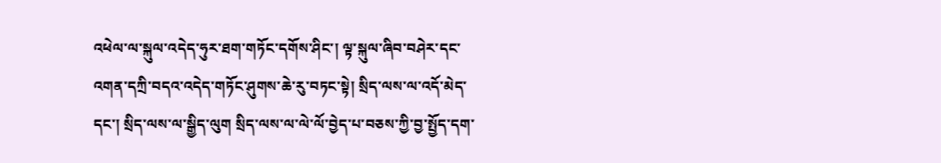འཕེལ་ལ་སྐུལ་འདེད་ཧུར་ཐག་གཏོང་དགོས་ཤིང་། ལྟ་སྐུལ་ཞིབ་བཤེར་དང་འགན་དཀྲི་བདའ་འདེད་གཏོང་ཤུགས་ཆེ་རུ་བཏང་སྟེ། སྲིད་ལས་ལ་འདོ་མེད་དང་། སྲིད་ལས་ལ་སྒྱིད་ལུག སྲིད་ལས་ལ་ལེ་ལོ་བྱེད་པ་བཅས་ཀྱི་བྱ་སྤྱོད་དག་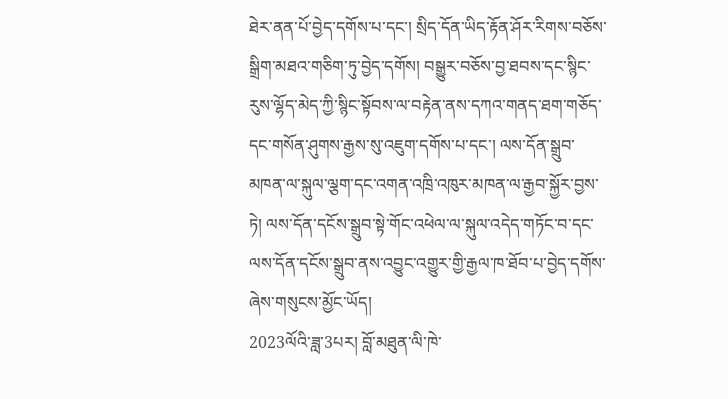ཐེར་ནན་པོ་བྱེད་དགོས་པ་དང་། སྲིད་དོན་ཡིད་རྟོན་ཤོར་རིགས་བཅོས་སྒྲིག་མཐའ་གཅིག་ཏུ་བྱེད་དགོས། བསྒྱུར་བཅོས་བྱ་ཐབས་དང་སྙིང་རུས་ལྷོད་མེད་ཀྱི་སྙིང་སྟོབས་ལ་བརྟེན་ནས་དཀའ་གནད་ཐག་གཅོད་དང་གསོན་ཤུགས་རྒྱས་སུ་འཇུག་དགོས་པ་དང་། ལས་དོན་སྒྲུབ་མཁན་ལ་སྐུལ་ལྕག་དང་འགན་འཁྲི་འཁུར་མཁན་ལ་རྒྱབ་སྐྱོར་བྱས་ཏེ། ལས་དོན་དངོས་སྒྲུབ་སྟེ་གོང་འཕེལ་ལ་སྐུལ་འདེད་གཏོང་བ་དང་ལས་དོན་དངོས་སྒྲུབ་ནས་འབྱུང་འགྱུར་གྱི་རྒྱལ་ཁ་ཐོབ་པ་བྱེད་དགོས་ཞེས་གསུངས་མྱོང་ཡོད།
2023ལོའི་ཟླ་3པར། བློ་མཐུན་ལི་ཁེ་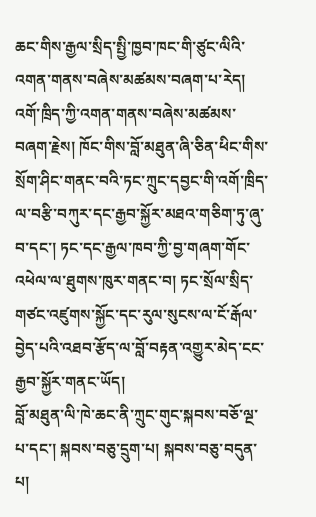ཆང་གིས་རྒྱལ་སྲིད་སྤྱི་ཁྱབ་ཁང་གི་ཙུང་ལིའི་འགན་གནས་བཞེས་མཚམས་བཞག་པ་རེད། འགོ་ཁྲིད་ཀྱི་འགན་གནས་བཞེས་མཚམས་བཞག་རྗེས། ཁོང་གིས་བློ་མཐུན་ཞི་ཅིན་ཕིང་གིས་སྲོག་ཤིང་གནང་བའི་ཏང་ཀྲུང་དབྱང་གི་འགོ་ཁྲིད་ལ་བརྩི་བཀུར་དང་རྒྱབ་སྐྱོར་མཐའ་གཅིག་ཏུ་ཞུ་བ་དང་། ཏང་དང་རྒྱལ་ཁབ་ཀྱི་བྱ་གཞག་གོང་འཕེལ་ལ་ཐུགས་ཁུར་གནང་བ། ཏང་སྲོལ་སྲིད་གཙང་འཛུགས་སྐྱོང་དང་རུལ་སུངས་ལ་ངོ་རྒོལ་བྱེད་པའི་འཐབ་རྩོད་ལ་བློ་བརྟན་འགྱུར་མེད་ངང་རྒྱབ་སྐྱོར་གནང་ཡོད།
བློ་མཐུན་ལི་ཁེ་ཆང་ནི་ཀྲུང་གུང་སྐབས་བཅོ་ལྔ་པ་དང་། སྐབས་བཅུ་དྲུག་པ། སྐབས་བཅུ་བདུན་པ།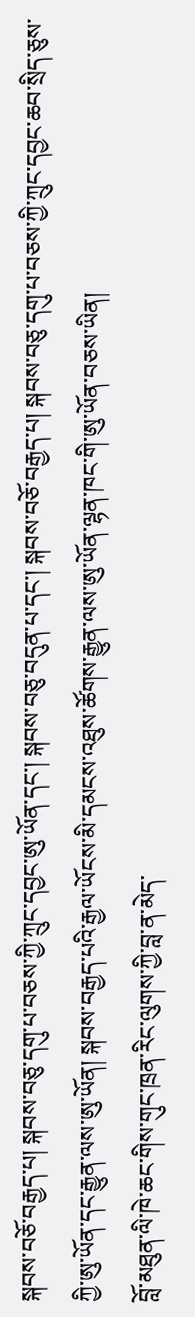སྐབས་བཅོ་བརྒྱད་པ། སྐབས་བཅུ་དགུ་པ་བཅས་ཀྱི་ཀྲུང་དབྱང་ཨུ་ཡོན་དང་། སྐབས་བཅུ་བདུན་པ་དང་། སྐབས་བཅོ་བརྒྱད་པ། སྐབས་བཅུ་དགུ་པ་བཅས་ཀྱི་ཀྲུང་དབྱང་ཆབ་སྲིད་ཅུས་ཀྱི་ཨུ་ཡོན་དང་རྒྱུན་ལས་ཨུ་ཡོན། སྐབས་བརྒྱད་པའི་རྒྱལ་ཡོངས་མི་དམངས་འཐུས་ཚོགས་རྒྱུན་ལས་ཨུ་ཡོན་ལྷན་ཁང་གི་ཨུ་ཡོན་བཅས་ཡིན།
བློ་མཐུན་ལི་ཁེ་ཆང་གིས་གུང་ཁྲན་རིང་ལུགས་ཀྱི་བླ་ན་མེད་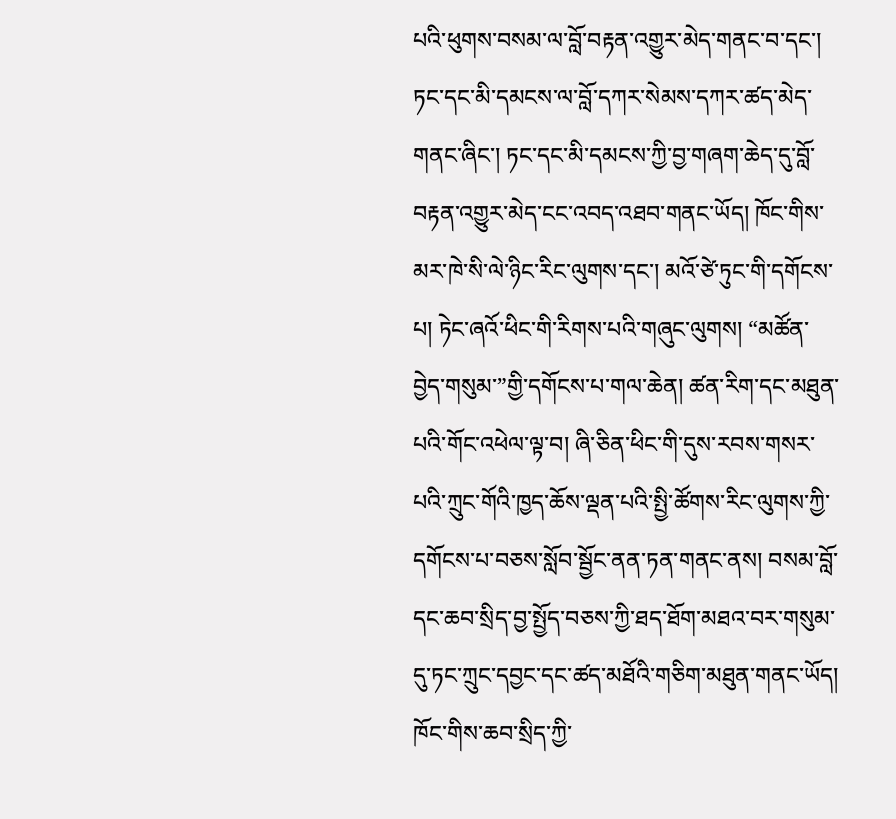པའི་ཕུགས་བསམ་ལ་བློ་བརྟན་འགྱུར་མེད་གནང་བ་དང་། ཏང་དང་མི་དམངས་ལ་བློ་དཀར་སེམས་དཀར་ཚད་མེད་གནང་ཞིང་། ཏང་དང་མི་དམངས་ཀྱི་བྱ་གཞག་ཆེད་དུ་བློ་བརྟན་འགྱུར་མེད་ངང་འབད་འཐབ་གནང་ཡོད། ཁོང་གིས་མར་ཁེ་སི་ལེ་ཉིང་རིང་ལུགས་དང་། མའོ་ཙེ་ཏུང་གི་དགོངས་པ། ཏེང་ཞའོ་ཕིང་གི་རིགས་པའི་གཞུང་ལུགས། “མཚོན་བྱེད་གསུམ་”གྱི་དགོངས་པ་གལ་ཆེན། ཚན་རིག་དང་མཐུན་པའི་གོང་འཕེལ་ལྟ་བ། ཞི་ཅིན་ཕིང་གི་དུས་རབས་གསར་པའི་ཀྲུང་གོའི་ཁྱད་ཆོས་ལྡན་པའི་སྤྱི་ཚོགས་རིང་ལུགས་ཀྱི་དགོངས་པ་བཅས་སློབ་སྦྱོང་ནན་ཏན་གནང་ནས། བསམ་བློ་དང་ཆབ་སྲིད་བྱ་སྤྱོད་བཅས་ཀྱི་ཐད་ཐོག་མཐའ་བར་གསུམ་དུ་ཏང་ཀྲུང་དབྱང་དང་ཚད་མཐོའི་གཅིག་མཐུན་གནང་ཡོད། ཁོང་གིས་ཆབ་སྲིད་ཀྱི་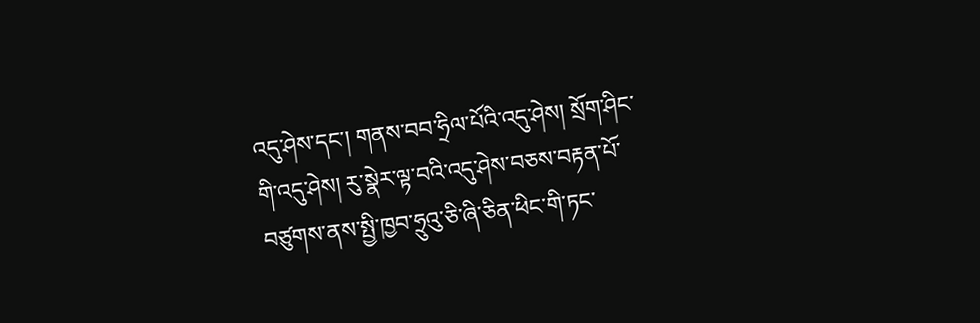འདུ་ཤེས་དང་། གནས་བབ་ཧྲིལ་པོའི་འདུ་ཤེས། སྲོག་ཤིང་གི་འདུ་ཤེས། རུ་སྣེར་ལྟ་བའི་འདུ་ཤེས་བཅས་བརྟན་པོ་བཙུགས་ནས་སྤྱི་ཁྱབ་ཧྲུའུ་ཅི་ཞི་ཅིན་ཕིང་གི་ཏང་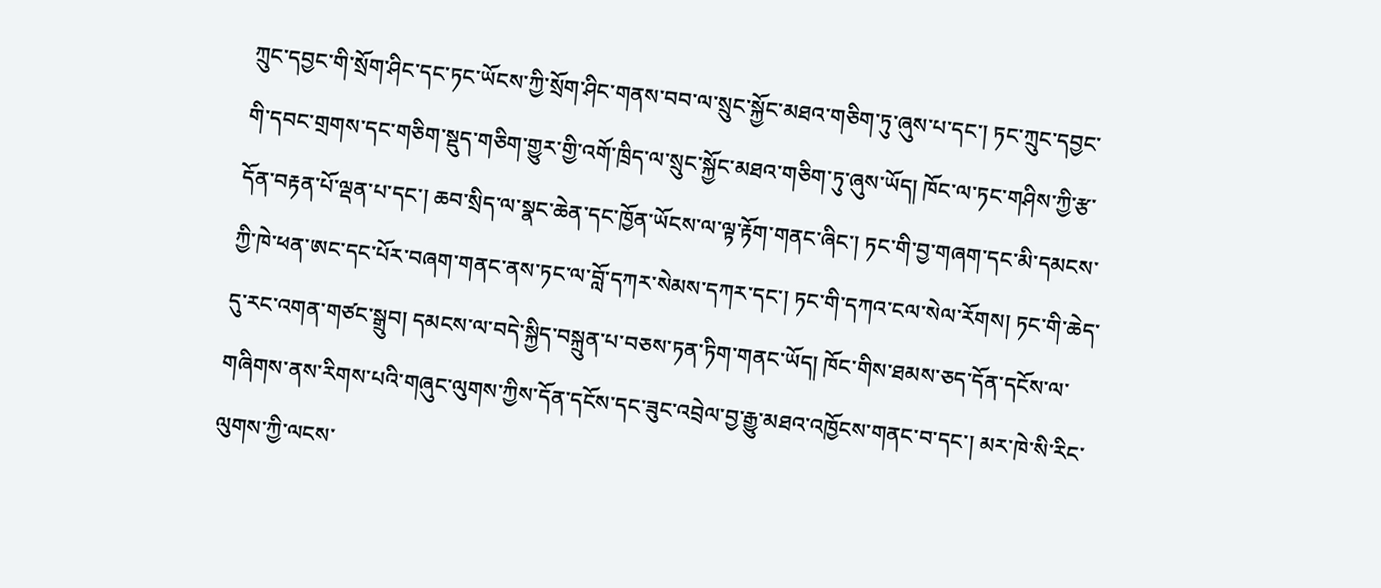ཀྲུང་དབྱང་གི་སྲོག་ཤིང་དང་ཏང་ཡོངས་ཀྱི་སྲོག་ཤིང་གནས་བབ་ལ་སྲུང་སྐྱོང་མཐའ་གཅིག་ཏུ་ཞུས་པ་དང་། ཏང་ཀྲུང་དབྱང་གི་དབང་གྲགས་དང་གཅིག་སྡུད་གཅིག་གྱུར་གྱི་འགོ་ཁྲིད་ལ་སྲུང་སྐྱོང་མཐའ་གཅིག་ཏུ་ཞུས་ཡོད། ཁོང་ལ་ཏང་གཤིས་ཀྱི་རྩ་དོན་བརྟན་པོ་ལྡན་པ་དང་། ཆབ་སྲིད་ལ་སྣང་ཆེན་དང་ཁྱོན་ཡོངས་ལ་ལྟ་རྟོག་གནང་ཞིང་། ཏང་གི་བྱ་གཞག་དང་མི་དམངས་ཀྱི་ཁེ་ཕན་ཨང་དང་པོར་བཞག་གནང་ནས་ཏང་ལ་བློ་དཀར་སེམས་དཀར་དང་། ཏང་གི་དཀའ་ངལ་སེལ་རོགས། ཏང་གི་ཆེད་དུ་རང་འགན་གཙང་སྒྲུབ། དམངས་ལ་བདེ་སྐྱིད་བསྐྲུན་པ་བཅས་ཏན་ཏིག་གནང་ཡོད། ཁོང་གིས་ཐམས་ཅད་དོན་དངོས་ལ་གཞིགས་ནས་རིགས་པའི་གཞུང་ལུགས་ཀྱིས་དོན་དངོས་དང་ཟུང་འབྲེལ་བྱ་རྒྱུ་མཐའ་འཁྱོངས་གནང་བ་དང་། མར་ཁེ་སི་རིང་ལུགས་ཀྱི་ལངས་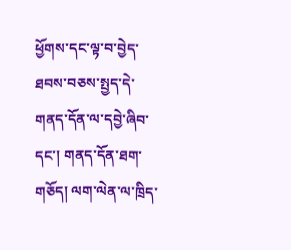ཕྱོགས་དང་ལྟ་བ་བྱེད་ཐབས་བཅས་སྤྱད་དེ་གནད་དོན་ལ་དབྱེ་ཞིབ་དང་། གནད་དོན་ཐག་གཅོད། ལག་ལེན་ལ་ཁྲིད་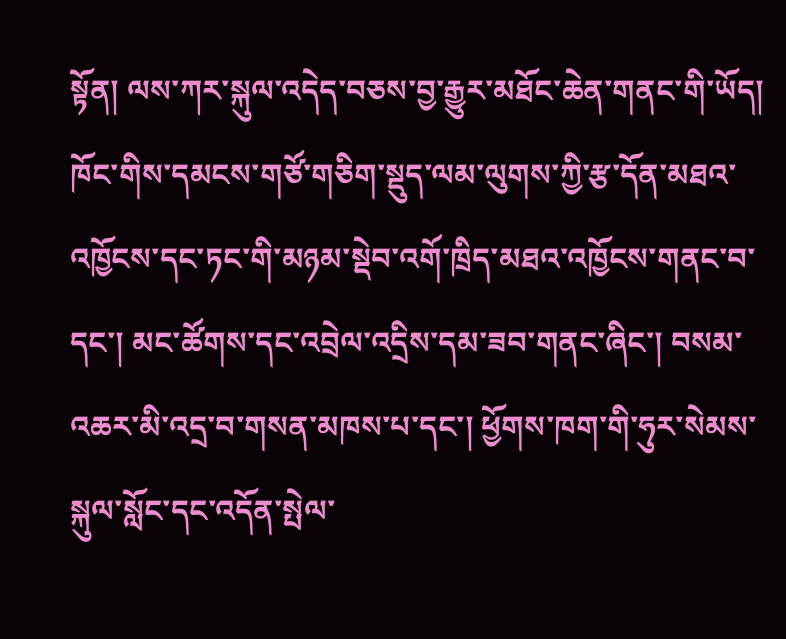སྟོན། ལས་ཀར་སྐུལ་འདེད་བཅས་བྱ་རྒྱུར་མཐོང་ཆེན་གནང་གི་ཡོད། ཁོང་གིས་དམངས་གཙོ་གཅིག་སྡུད་ལམ་ལུགས་ཀྱི་རྩ་དོན་མཐའ་འཁྱོངས་དང་ཏང་གི་མཉམ་སྡེབ་འགོ་ཁྲིད་མཐའ་འཁྱོངས་གནང་བ་དང་། མང་ཚོགས་དང་འབྲེལ་འདྲིས་དམ་ཟབ་གནང་ཞིང་། བསམ་འཆར་མི་འདྲ་བ་གསན་མཁས་པ་དང་། ཕྱོགས་ཁག་གི་ཧུར་སེམས་སྐུལ་སློང་དང་འདོན་སྤེལ་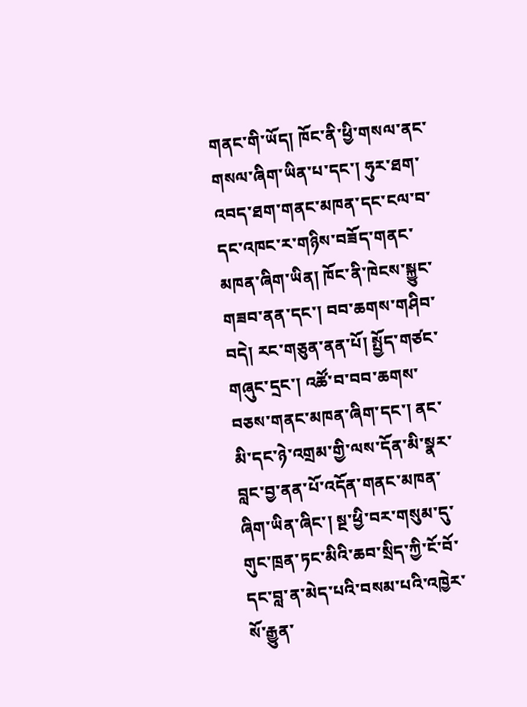གནང་གི་ཡོད། ཁོང་ནི་ཕྱི་གསལ་ནང་གསལ་ཞིག་ཡིན་པ་དང་། ཧུར་ཐག་འབད་ཐག་གནང་མཁན་དང་ངལ་བ་དང་འཁང་ར་གཉིས་བཟོད་གནང་མཁན་ཞིག་ཡིན། ཁོང་ནི་ཁེངས་སྐྱུང་གཟབ་ནན་དང་། བབ་ཆགས་གཤིབ་བདེ། རང་གཅུན་ནན་པོ། སྤྱོད་གཙང་གཞུང་དྲང་། འཚོ་བ་བབ་ཆགས་བཅས་གནང་མཁན་ཞིག་དང་། ནང་མི་དང་ཉེ་འགྲམ་གྱི་ལས་དོན་མི་སྣར་བླང་བྱ་ནན་པོ་འདོན་གནང་མཁན་ཞིག་ཡིན་ཞིང་། སྔ་ཕྱི་བར་གསུམ་དུ་གུང་ཁྲན་ཏང་མིའི་ཆབ་སྲིད་ཀྱི་ངོ་བོ་དང་བླ་ན་མེད་པའི་བསམ་པའི་འཁྱེར་སོ་རྒྱུན་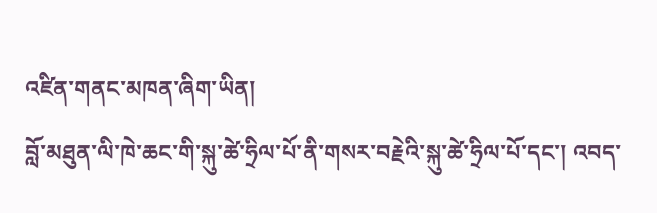འཛིན་གནང་མཁན་ཞིག་ཡིན།
བློ་མཐུན་ལི་ཁེ་ཆང་གི་སྐུ་ཚེ་ཧྲིལ་པོ་ནི་གསར་བརྗེའི་སྐུ་ཚེ་ཧྲིལ་པོ་དང་། འབད་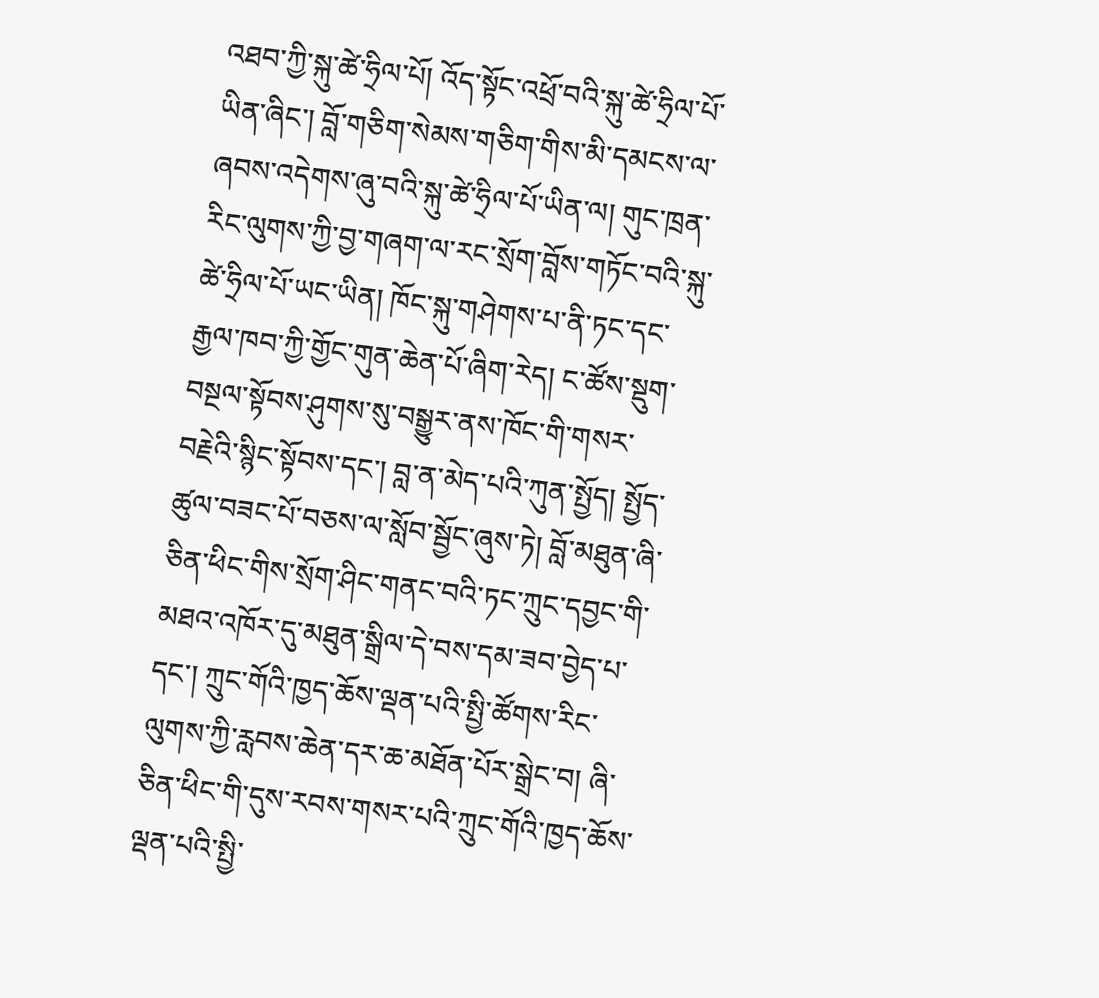འཐབ་ཀྱི་སྐུ་ཚེ་ཧྲིལ་པོ། འོད་སྟོང་འཕྲོ་བའི་སྐུ་ཚེ་ཧྲིལ་པོ་ཡིན་ཞིང་། བློ་གཅིག་སེམས་གཅིག་གིས་མི་དམངས་ལ་ཞབས་འདེགས་ཞུ་བའི་སྐུ་ཚེ་ཧྲིལ་པོ་ཡིན་ལ། གུང་ཁྲན་རིང་ལུགས་ཀྱི་བྱ་གཞག་ལ་རང་སྲོག་བློས་གཏོང་བའི་སྐུ་ཚེ་ཧྲིལ་པོ་ཡང་ཡིན། ཁོང་སྐུ་གཤེགས་པ་ནི་ཏང་དང་རྒྱལ་ཁབ་ཀྱི་གྱོང་གུན་ཆེན་པོ་ཞིག་རེད། ང་ཚོས་སྡུག་བསྔལ་སྟོབས་ཤུགས་སུ་བསྒྱུར་ནས་ཁོང་གི་གསར་བརྗེའི་སྙིང་སྟོབས་དང་། བླ་ན་མེད་པའི་ཀུན་སྤྱོད། སྤྱོད་ཚུལ་བཟང་པོ་བཅས་ལ་སློབ་སྦྱོང་ཞུས་ཏེ། བློ་མཐུན་ཞི་ཅིན་ཕིང་གིས་སྲོག་ཤིང་གནང་བའི་ཏང་ཀྲུང་དབྱང་གི་མཐའ་འཁོར་དུ་མཐུན་སྒྲིལ་དེ་བས་དམ་ཟབ་བྱེད་པ་དང་། ཀྲུང་གོའི་ཁྱད་ཆོས་ལྡན་པའི་སྤྱི་ཚོགས་རིང་ལུགས་ཀྱི་རླབས་ཆེན་དར་ཆ་མཐོན་པོར་སྒྲེང་བ། ཞི་ཅིན་ཕིང་གི་དུས་རབས་གསར་པའི་ཀྲུང་གོའི་ཁྱད་ཆོས་ལྡན་པའི་སྤྱི་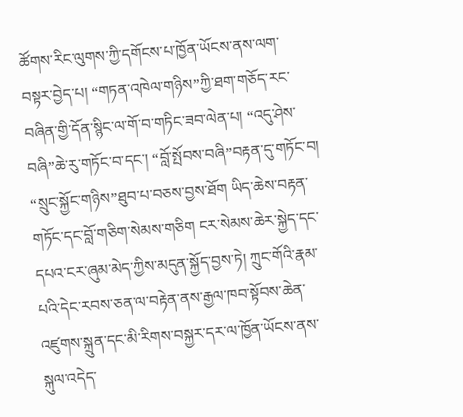ཚོགས་རིང་ལུགས་ཀྱི་དགོངས་པ་ཁྱོན་ཡོངས་ནས་ལག་བསྟར་བྱེད་པ། “གཏན་འཁེལ་གཉིས”ཀྱི་ཐག་གཅོད་རང་བཞིན་གྱི་དོན་སྙིང་ལ་གོ་བ་གཏིང་ཟབ་ལེན་པ། “འདུ་ཤེས་བཞི”ཆེ་རུ་གཏོང་བ་དང་། “བློ་སྤོབས་བཞི”བརྟན་དུ་གཏོང་བ། “སྲུང་སྐྱོང་གཉིས”ཐུབ་པ་བཅས་བྱས་ཐོག ཡིད་ཆེས་བརྟན་ གཏོང་དང་བློ་གཅིག་སེམས་གཅིག ངར་སེམས་ཆེར་སྐྱེད་དང་དཔའ་ངར་ཞུམ་མེད་ཀྱིས་མདུན་སྐྱོད་བྱས་ཏེ། ཀྲུང་གོའི་རྣམ་པའི་དེང་རབས་ཅན་ལ་བརྟེན་ནས་རྒྱལ་ཁབ་སྟོབས་ཆེན་འཛུགས་སྐྲུན་དང་མི་རིགས་བསྐྱར་དར་ལ་ཁྱོན་ཡོངས་ནས་སྐུལ་འདེད་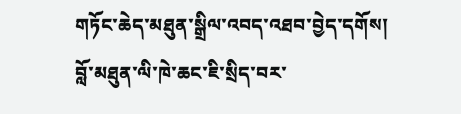གཏོང་ཆེད་མཐུན་སྒྲིལ་འབད་འཐབ་བྱེད་དགོས།
བློ་མཐུན་ལི་ཁེ་ཆང་ཇི་སྲིད་བར་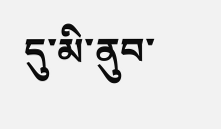དུ་མི་ནུབ་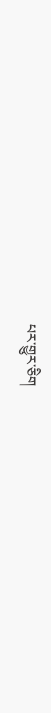པར་གྱུར་ཅིག